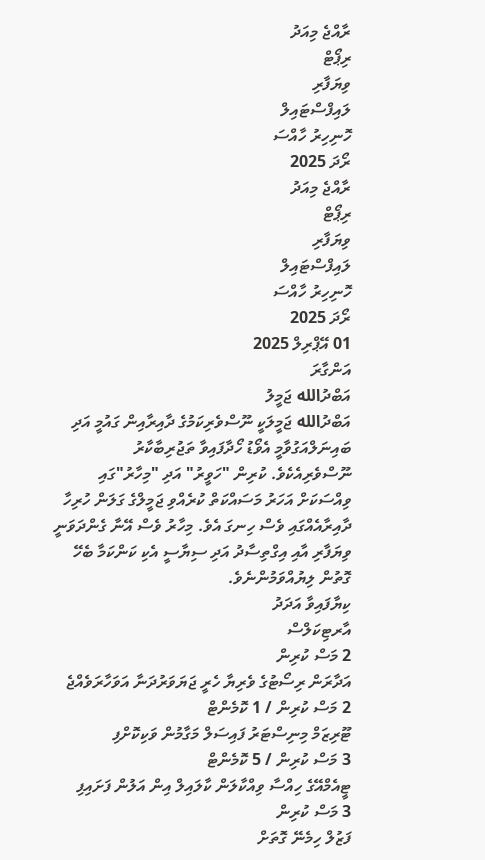ރާއްޖެ މިއަދު
ރިޕޯޓް
ވިޔަފާރި
ލައިފްސްޓައިލް
ހޮނިހިރު ހާއްސަ
ރޯދަ 2025
ރާއްޖެ މިއަދު
ރިޕޯޓް
ވިޔަފާރި
ލައިފްސްޓައިލް
ހޮނިހިރު ހާއްސަ
ރޯދަ 2025
01 އޭޕްރިލް 2025
އަންގާރަ
އަބްދުالله ޖަމީލު
އަބްދުالله ޖަމީލަކީ ނޫސްވެރިކަމުގެ ދާއިރާއިން ގައުމީ އަދި ބައިނަލްއަގުވާމީ އެވޯޑު ހޯދާފައިވާ ތަޖުރިބާކާރު ނޫސްވެރިއެކެވެ. ކުރިން "ހަވީރު" އަދި "މިހާރު"ގައި ވިއްސަކަށް އަހަރު މަސައްކަތް ކުރެއްވި ޖަމީލްގެ ގަލަން ހުރިހާ ދާއިރާއެއްގައި ވެސް ހިނގަ އެވެ. މިހާރު ވެސް އޭނާ ގެންދަވަނީ ވިޔަފާރި އާއި އިގްތިސާދު އަދި ސިޔާސީ އެކި ކަންކަމާ ބެހޭ ގޮތުން ލިޔުއްވަމުންނެވެ.
ކިޔާފައިވާ އަދަދު
އާރޓިކަލްސް
2 މަސް ކުރިން
އަދާރަން ރިސޯޓުގެ ވެރިޔާ ހެރީ ޖަޔަވަރުދަނާ އަވަހާރަވެއްޖެ
2 މަސް ކުރިން / 1 ކޮމެންޓް
ޓޫރިޒަމް މިނިސްޓަރު ފައިސަލް މަގާމުން ވަކިކޮށްފި
3 މަސް ކުރިން / 5 ކޮމެންޓް
ޓީއެމްއޭގެ ހިއްސާ ވިއްކާލަން ކާލައިލް އިން އަލުން ފަށައިފި
3 މަސް ކުރިން
ފަޒުލް ހިމެނޭ ގޮތަށް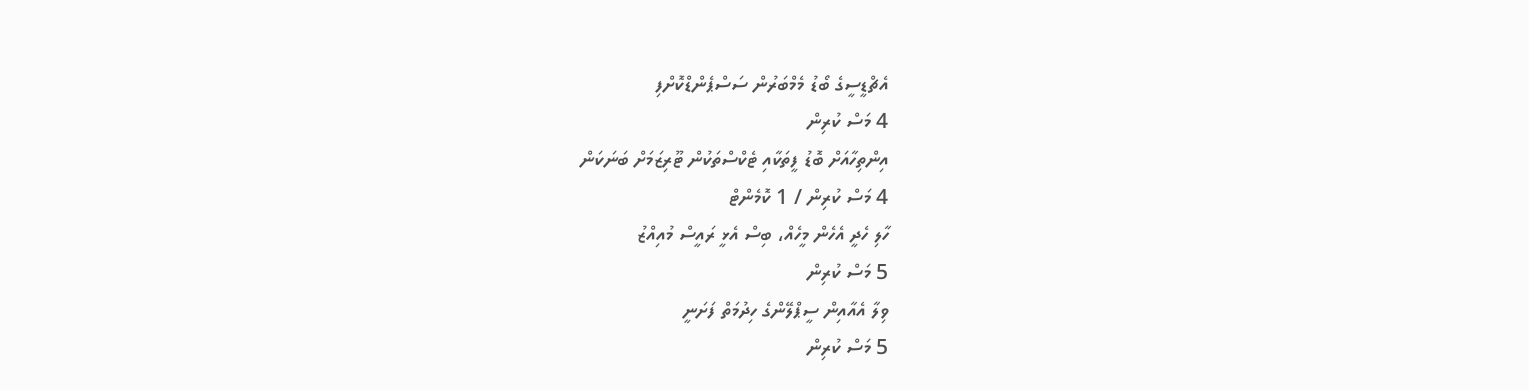އެޗްޑީސީގެ ބޯޑު މެމްބަރުން ސަސްޕެންޑްކޮށްފި
4 މަސް ކުރިން
އިންތިހާއަށް ބޮޑު ފީތަކާއި ޓެކްސްތަކުން ޓޫރިޒަމަށް ބަނަކަން
4 މަސް ކުރިން / 1 ކޮމެންޓް
ހާލި ހެދީ އެހެން މީހެއް، ބިސް އެޅީ ރައީސް މުއިއްޒު
5 މަސް ކުރިން
ވިލާ އެއާއިން ސީޕްލޭންގެ ހިދުމަތް ފަށަނީ
5 މަސް ކުރިން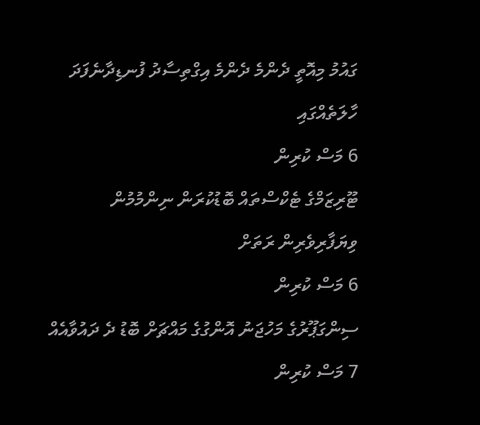ގައުމު މިއޮތީ ދެންމެ ދެންމެ އިގްތިސާދު ފުނޑިދާނެފަދަ ހާލަތެއްގައި
6 މަސް ކުރިން
ޓޫރިޒަމްގެ ޓެކްސްތައް ބޮޑުކުރަން ނިންމުމުން ވިޔަފާރިވެރިން ރަތަށް
6 މަސް ކުރިން
ސިންގަޕޫރުގެ މަހުޖަނު އޮންގުގެ މައްޗަށް ބޮޑު ދެ ދައުވާއެއް
7 މަސް ކުރިން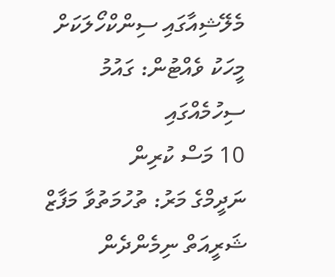މެލޭޝިއާގައި ސިންކްހޯލަކަށް މީހަކު ވެއްޓުން: ގައުމު ސިހުމެއްގައި
10 މަސް ކުރިން
ނަދީމްގެ މަރު: ތުހުމަތުވާ މަފާޒް ޝަރީއަތް ނިމެންދެން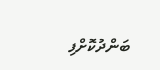ބަންދުކޮށްފި